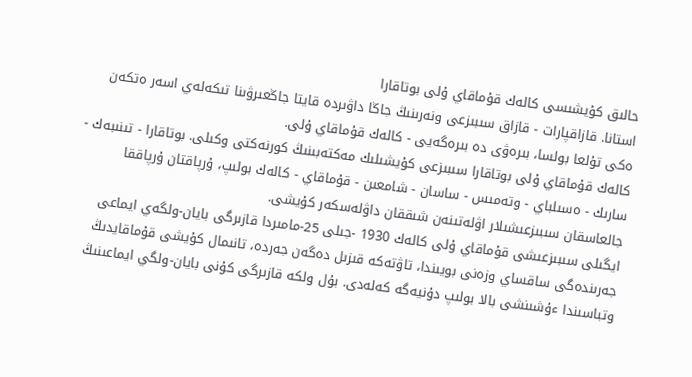حالىق كۇيشىسى كالەك قۇماقاي ۇلى بوتاقارا
استانا. قازاقپارات - قازاق سىبىزعى ونەرىنىڭ جاڭا داۋىردە قايتا جاڭعىرۋىنا تىكەلەي اسەر ەتكەن ەكى تۇلعا بولسا، بىرەۋى دە بىرەگەيى - كالەك قۇماقاي ۇلى.
كالەك قۇماقاي ۇلى بوتاقارا سىبىزعى كۇيشىلىك مەكتەبىنىڭ كورنەكتى وكىلى. بوتاقارا - تىنىبەك - سارىك - ەسىلباي - وتەمىس - ساسان - شامعىن - قۇماقاي - كالەك بولىپ، ۇرپاقتان ۇرپاققا جالعاسقان سىبىزعىشىلار اۋلەتىنەن شىققان داۋلەسكەر كۇيشى.
ايگىلى سىبىزعىشى قۇماقاي ۇلى كالەك 1930 -جىلى 25-مامىردا قازىرگى بايان-ولگەي ايماعى جەرىندەگى ساقساي وزەنى بويىندا، تاۋتەكە قىزىل دەگەن جەردە، تانىمال كۇيشى قۇماقايدىڭ وتباسىندا ءۇشىنشى بالا بولىپ دۇنيەگە كەلەدى. بۇل ولكە قازىرگى كۇنى بايان-ولگي ايماعىنىڭ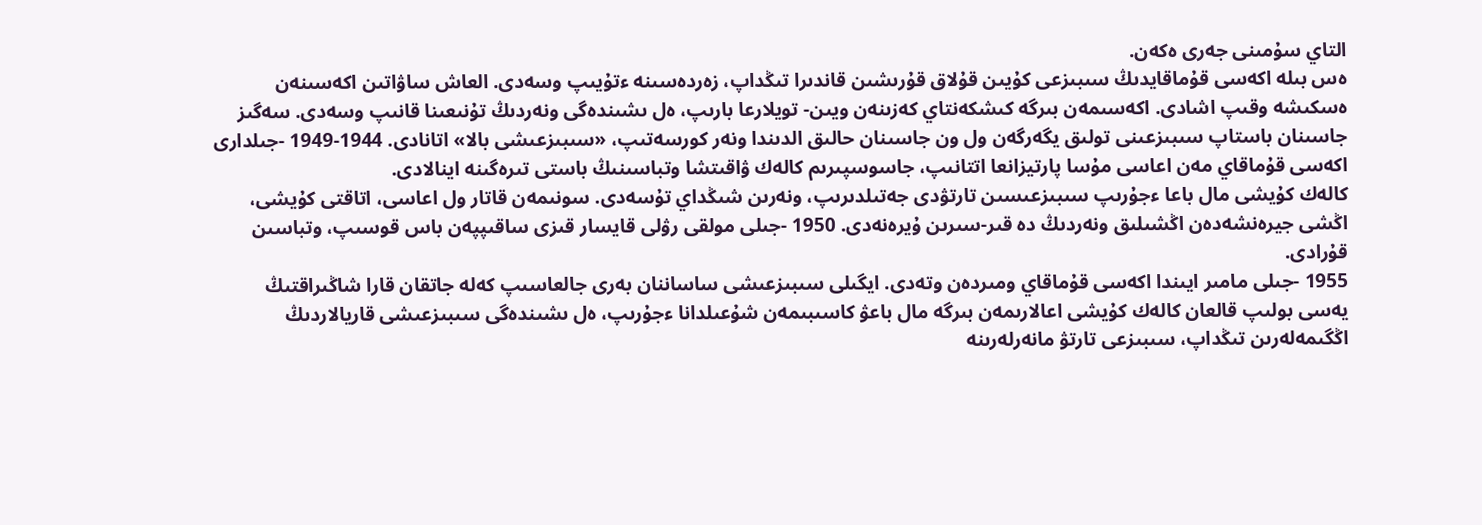التاي سۇمىنى جەرى ەكەن.
ەس بىلە اكەسى قۇماقايدىڭ سىبىزعى كۇيىن قۇلاق قۇرىشىن قاندىرا تىڭداپ، زەردەسىنە ءتۇيىپ وسەدى. العاش ساۋاتىن اكەسىنەن ەسكىشە وقىپ اشادى. اكەسىمەن بىرگە كىشكەنتاي كەزىنەن ويىن- تويلارعا بارىپ، ەل ىشىندەگى ونەردىڭ تۇنىعىنا قانىپ وسەدى. سەگىز جاسىنان باستاپ سىبىزعىنى تولىق يگەرگەن ول ون جاسىنان حالىق الدىندا ونەر كورسەتىپ، «سىبىزعىشى بالا» اتانادى. 1944-1949 -جىلدارى اكەسى قۇماقاي مەن اعاسى مۇسا پارتيزانعا اتتانىپ، جاسوسپىرىم كالەك ۋاقىتشا وتباسىنىڭ باستى تىرەگىنە اينالادى.
كالەك كۇيشى مال باعا ءجۇرىپ سىبىزعىسىن تارتۋدى جەتىلدىرىپ، ونەرىن شىڭداي تۇسەدى. سونىمەن قاتار ول اعاسى، اتاقتى كۇيشى، اڭشى جيرەنشەدەن اڭشىلىق ونەردىڭ دە قىر-سىرىن ۇيرەنەدى. 1950 -جىلى مولقى رۋلى قايسار قىزى ساقىپپەن باس قوسىپ، وتباسىن قۇرادى.
1955 -جىلى مامىر ايىندا اكەسى قۇماقاي ومىردەن وتەدى. ايگىلى سىبىزعىشى ساساننان بەرى جالعاسىپ كەلە جاتقان قارا شاڭىراقتىڭ يەسى بولىپ قالعان كالەك كۇيشى اعالارىمەن بىرگە مال باعۋ كاسىبىمەن شۇعىلدانا ءجۇرىپ، ەل ىشىندەگى سىبىزعىشى قاريالاردىڭ اڭگىمەلەرىن تىڭداپ، سىبىزعى تارتۋ مانەرلەرىنە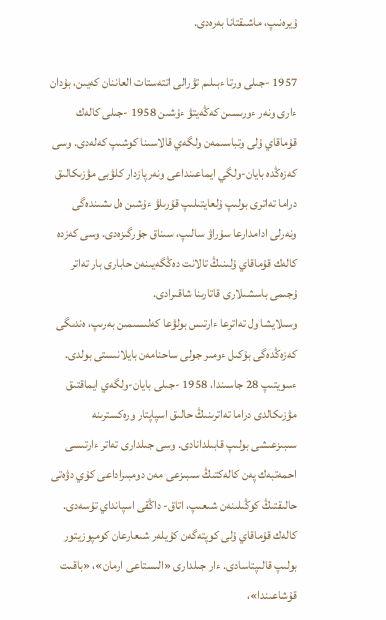ۇيرەنىپ، ماشىقتانا بەرەدى.

1957 -جىلى ورتا ءبىلىم تۋرالى اتتەستات العاننان كەيىن، بۇدان ءارى ونەر ءورىسىن كەڭەيتۋ ءۇشىن 1958 -جىلى كالەك قۇماقاي ۇلى وتباسىمەن ولگەي قالاسىنا كوشىپ كەلەدى. وسى كەزەڭدە بايان-ولگي ايماعىنداعى ونەرپازدار كلۋبى مۋزىكالىق دراما تەاترى بولىپ ۇلعايتىلىپ قۇرىلۋ ءۇشىن ەل ىشىندەگى ونەرلى ادامدارعا سۇراۋ سالىپ، سىناق جۇرگىزەدى. وسى كەزدە كالەك قۇماقاي ۇلىنىڭ تالانت دەڭگەيىنەن حابارى بار تەاتر ۇجىمى باسشىلارى قاتارىنا شاقىرادى.
وسىلايشا ول تەاترعا ءارتىس بولۋعا كەلىسىمىن بەرىپ، ەندىگى كەزەڭدەگى بۇكىل ءومىر جولى ساحنامەن بايلانىستى بولدى. ءسويتىپ 28 جاسىندا، 1958 -جىلى بايان-ولگەي ايماقتىق مۋزىكالدى دراما تەاترىنىڭ حالىق اسپاپتار ورەكسترىنە سىبىزعىشى بولىپ قابىلدانادى. وسى جىلدارى تەاتر ءارتىسى احمەتبەك پەن كالەكتىڭ سىبىزعى مەن دومبىراداعى كۇي دۋەتى حالىقتىڭ كوڭىلىنەن شىعىپ، اتاق- داڭقى اسپانداي تۇسەدى. كالەك قۇماقاي ۇلى كوپتەگەن كۇيلەر شىعارعان كومپوزيتور بولىپ قالىپتاسادى. ءار جىلدارى «الىستاعى ارمان»، «باقىت قۇشاعىندا»،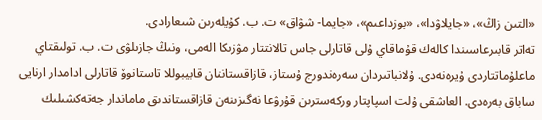«التىن زاڭ»، «جايلاۋدا»، «بوزداعىم»، «جايما- شۋاق» ت. ب. كۇيلەرىن شىعارادى.
تەاتر قابىرعاسىندا كالەك قۇماقاي ۇلى قاتارلى جاس تالانتتار مۋزىكا الەمى، ونىڭ جازىلۋى ت. ب. تولىقتاي ماعلۇماتتاردى ۇيرەنەدى. ۇلانباتىردان سەرەندورج ۇستاز، قازاقستاننان قابيبوللا تاستانوۆ قاتارلى ادامدار ارنايى ساباق بەرەدى. العاشقى ۇلت اسپاپتار وركەسترىن قۇرۋعا نەگىزىنەن قازاقستاندىق ماماندار جەتەكشىلىك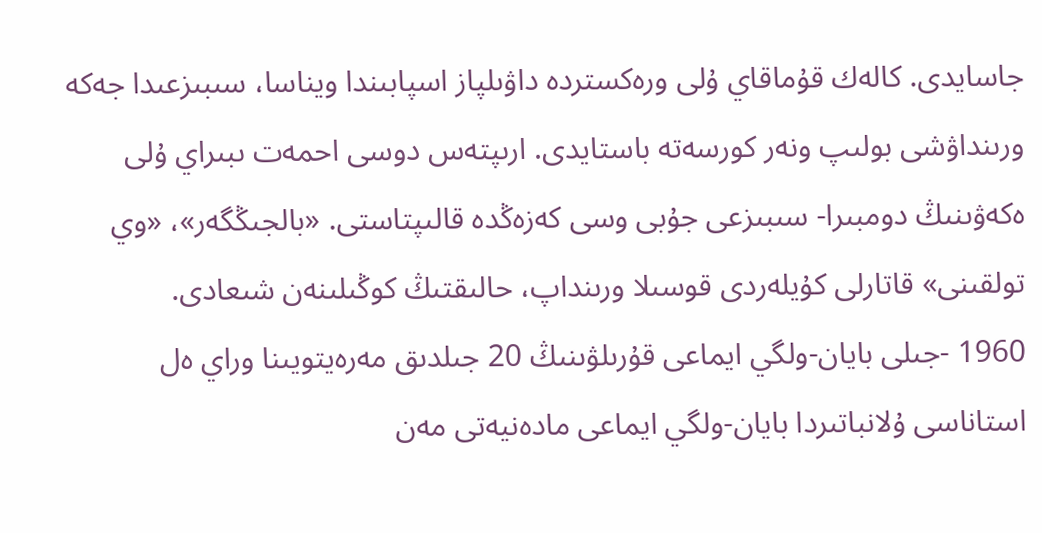جاسايدى. كالەك قۇماقاي ۇلى ورەكستردە داۋىلپاز اسپابىندا ويناسا، سىبىزعىدا جەكە ورىنداۋشى بولىپ ونەر كورسەتە باستايدى. ارىپتەس دوسى احمەت ىبىراي ۇلى ەكەۋىنىڭ دومبىرا- سىبىزعى جۇبى وسى كەزەڭدە قالىپتاستى. «بالجىڭگەر»، «وي تولقىنى» قاتارلى كۇيلەردى قوسىلا ورىنداپ، حالىقتىڭ كوڭىلىنەن شىعادى.
1960 -جىلى بايان-ولگي ايماعى قۇرىلۋىنىڭ 20 جىلدىق مەرەيتويىنا وراي ەل استاناسى ۇلانباتىردا بايان-ولگي ايماعى مادەنيەتى مەن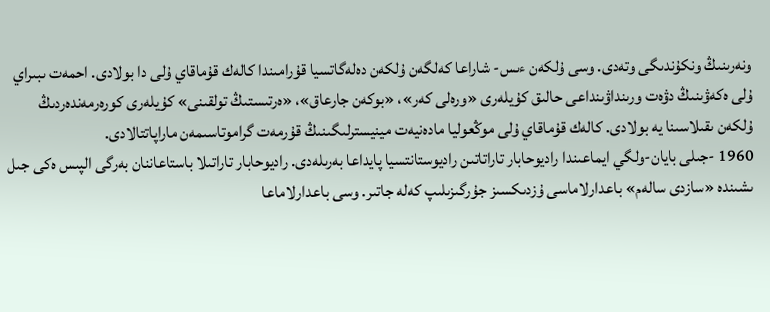ونەرىنىڭ ونكۇندىگى وتەدى. وسى ۇلكەن ءىس- شاراعا كەلگەن ۇلكەن دەلەگاتسيا قۇرامىندا كالەك قۇماقاي ۇلى دا بولادى. احمەت ىبىراي ۇلى ەكەۋىنىڭ دۋەت ورىنداۋىنداعى حالىق كۇيلەرى «ورەلى كەر»، «بوكەن جارعاق»، «ەرتىستىڭ تولقىنى» كۇيلەرى كورەرمەندەردىڭ ۇلكەن ىقىلاسىنا يە بولادى. كالەك قۇماقاي ۇلى موڭعوليا مادەنيەت مينيسترلىگىنىڭ قۇرمەت گراموتاسىمەن ماراپاتتالادى.
1960 -جىلى بايان-ولگي ايماعىندا راديوحابار تاراتاتىن راديوستانتسيا پايداعا بەرىلەدى. راديوحابار تاراتىلا باستاعاننان بەرگى الپىس ەكى جىل ىشىندە «سازدى سالەم» باعدارلاماسى ۇزدىكسىز جۇرگىزىلىپ كەلە جاتىر. وسى باعدارلاماعا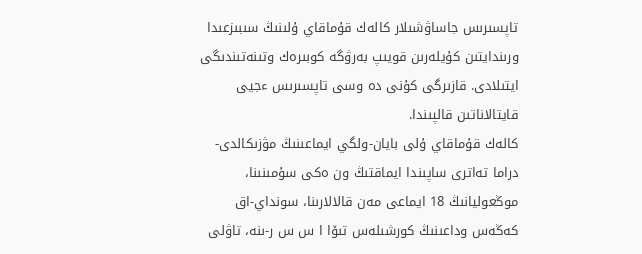تاپسىرىس جاساۋشىلار كالەك قۇماقاي ۇلىنىڭ سىبىزعىدا ورىندايتىن كۇيلەرىن قويىپ بەرۋگە كوبىرەك وتىنەتىندىگى ايتىلادى. قازىرگى كۇنى دە وسى تاپسىرىس ءجيى قايتالاناتىن قالپىندا.
كالەك قۇماقاي ۇلى بايان-ولگي ايماعىنىڭ مۋزىكالدى-دراما تەاترى ساپىندا ايماقتىڭ ون ەكى سۇمىنىنا، موڭعوليانىڭ 18 ايماعى مەن قالالارىنا، سونداي-اق كەڭەس وداعىنىڭ كورشىلەس تىۆا ا س س ر-ىنە، تاۋلى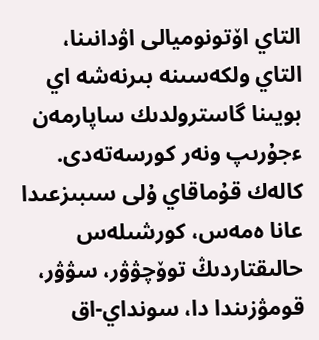التاي اۆتونوميالى اۋدانىنا، التاي ولكەسىنە بىرنەشە اي بويىنا گاسترولدىك ساپارمەن ءجۇرىپ ونەر كورسەتەدى.
كالەك قۇماقاي ۇلى سىبىزعىدا عانا ەمەس، كورشىلەس حالىقتاردىڭ توۆچۋۋر، سۋۋر، قومۋزىندا دا، سونداي-اق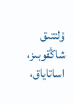ۇلتتىق شاڭقوبىز، اساتاياق،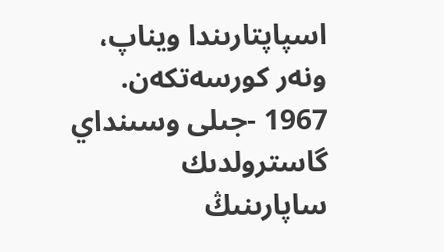اسپاپتارىندا ويناپ، ونەر كورسەتكەن.
1967 -جىلى وسىنداي گاسترولدىك ساپارىنىڭ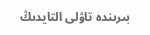بىرىندە تاۋلى التايدىڭ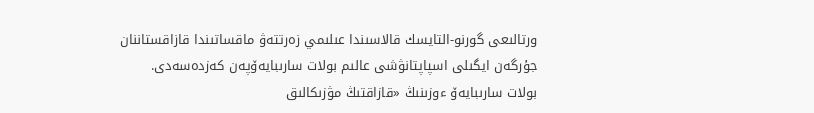ورتالىعى گورنو-التايسك قالاسىندا عىلىمي زەرتتەۋ ماقساتىندا قازاقستاننان جۇرگەن ايگىلى اسپاپتانۋشى عالىم بولات سارىبايەۆپەن كەزدەسەدى.
بولات سارىبايەۆ ءوزىنىڭ «قازاقتىڭ مۋزىكالىق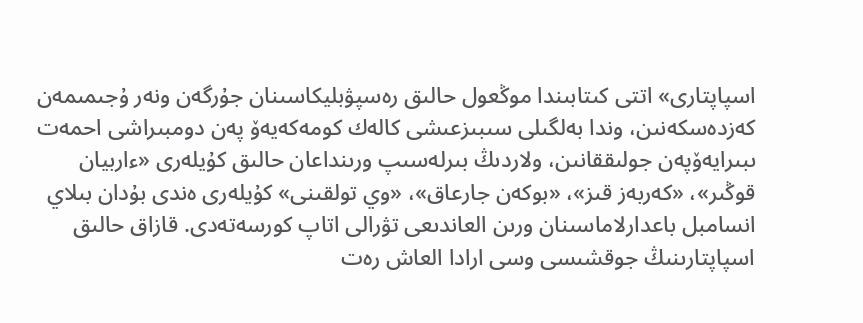اسپاپتارى» اتتى كىتابىندا موڭعول حالىق رەسپۋبليكاسىنان جۇرگەن ونەر ۇجىمىمەن كەزدەسكەنىن، وندا بەلگىلى سىبىزعىشى كالەك كومەكەيەۆ پەن دومبىراشى احمەت ىبىرايەۆپەن جولىققانىن، ولاردىڭ بىرلەسىپ ورىنداعان حالىق كۇيلەرى «ءاربيان قوڭىر»، «كەربەز قىز»، «بوكەن جارعاق»، «وي تولقىنى» كۇيلەرى ەندى بۇدان بىلاي انسامبل باعدارلاماسىنان ورىن العاندىعى تۋرالى اتاپ كورسەتەدى. قازاق حالىق اسپاپتارىنىڭ جوقشىسى وسى ارادا العاش رەت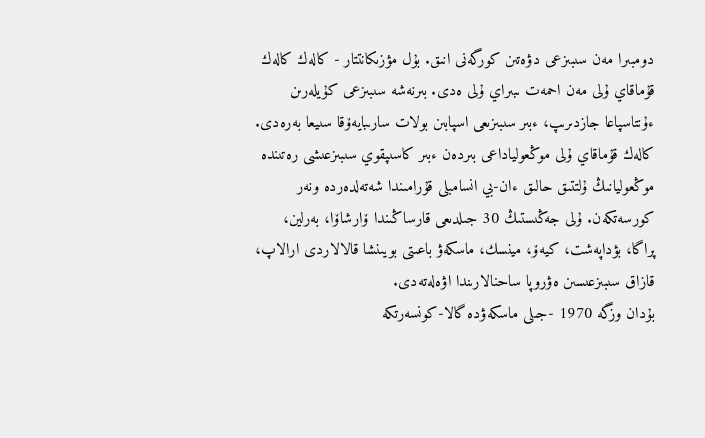دومبىرا مەن سىبىزعى دۋەتىن كورگەنى انىق. بۇل مۋزىكانتتار - كالەك كالەك قۇماقاي ۇلى مەن احمەت ىبىراي ۇلى ەدى. بىرنەشە سىبىزعى كۇيلەرىن ءۇنتاسپاعا جازدىرىپ، ءبىر سىبىزىعى اسپابىن بولات سارىبايەۆقا سىيعا بەرەدى.
كالەك قۇماقاي ۇلى موڭعولياداعى بىردەن ءبىر كاسىپقوي سىبىزعىشى رەتىندە موڭعوليانىڭ ۇلتتىق حالىق ءان-بي انسامبلى قۇرامىندا شەتەلدەردە ونەر كورسەتكەن. ۇلى جەڭىستىڭ 30 جىلدىعى قارساڭىندا ۆارشاۆا، بەرلين، پراگا، بۋداپەشت، كيەۆ، مينسك، ماسكەۋ باعىتى بويىنشا قالالاردى ارالاپ، قازاق سىبىزعىسىن ەۋروپا ساحنالارىندا اۋەلەتەدى.
بۇدان وزگە 1970 -جىلى ماسكەۋدە گالا-كونسەرتكە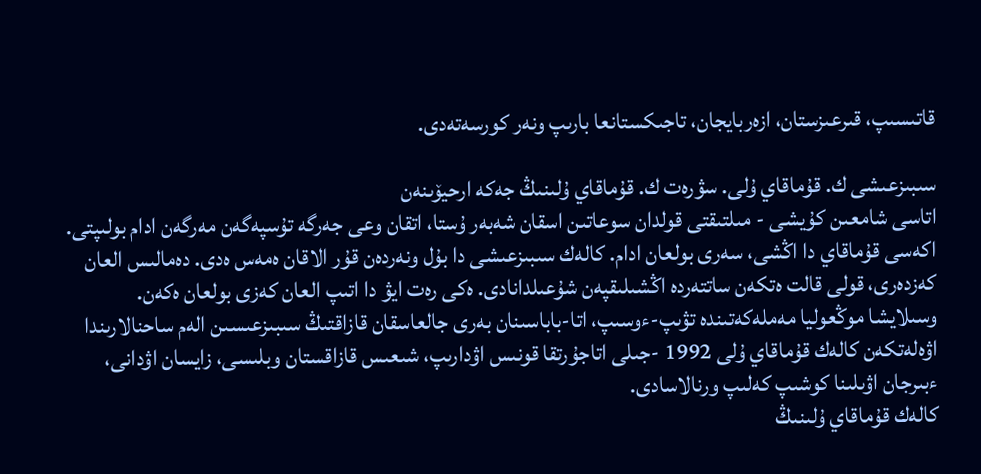قاتىسىپ، قىرعىزستان، ازەربايجان، تاجىكستانعا بارىپ ونەر كورسەتەدى.

سىبىزعىشى ك. قۇماقاي ۇلى. سۋرەت ك. قۇماقاي ۇلىنىڭ جەكە ارحيۆىنەن
اتاسى شامعىن كۇيشى - مىلتىقتى قولدان سوعاتىن اسقان شەبەر ۇستا، اتقان وعى جەرگە تۇسپەگەن مەرگەن ادام بولىپتى. اكەسى قۇماقاي دا اڭشى، سەرى بولعان ادام. كالەك سىبىزعىشى دا بۇل ونەردەن قۇر الاقان ەمەس ەدى. دەمالىس العان كەزدەرى، قولى قالت ەتكەن ساتتەردە اڭشىلىقپەن شۇعىلدانادى. ەكى رەت ايۋ دا اتىپ العان كەزى بولعان ەكەن.
وسىلايشا موڭعوليا مەملەكەتىندە تۋىپ-ءوسىپ، اتا-باباسىنان بەرى جالعاسقان قازاقتىڭ سىبىزعىسىن الەم ساحنالارىندا اۋەلەتكەن كالەك قۇماقاي ۇلى 1992 -جىلى اتاجۇرتقا قونىس اۋدارىپ، شىعىس قازاقستان وبلىسى، زايسان اۋدانى، ءبىرجان اۋىلىنا كوشىپ كەلىپ ورنالاسادى.
كالەك قۇماقاي ۇلىنىڭ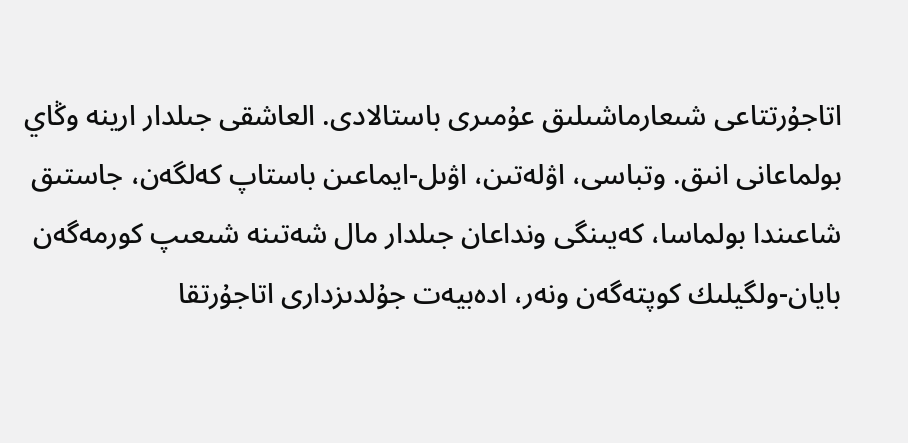اتاجۇرتتاعى شىعارماشىلىق عۇمىرى باستالادى. العاشقى جىلدار ارينە وڭاي بولماعانى انىق. وتباسى، اۋلەتىن، اۋىل-ايماعىن باستاپ كەلگەن، جاستىق شاعىندا بولماسا، كەيىنگى ونداعان جىلدار مال شەتىنە شىعىپ كورمەگەن بايان-ولگيلىك كوپتەگەن ونەر، ادەبيەت جۇلدىزدارى اتاجۇرتقا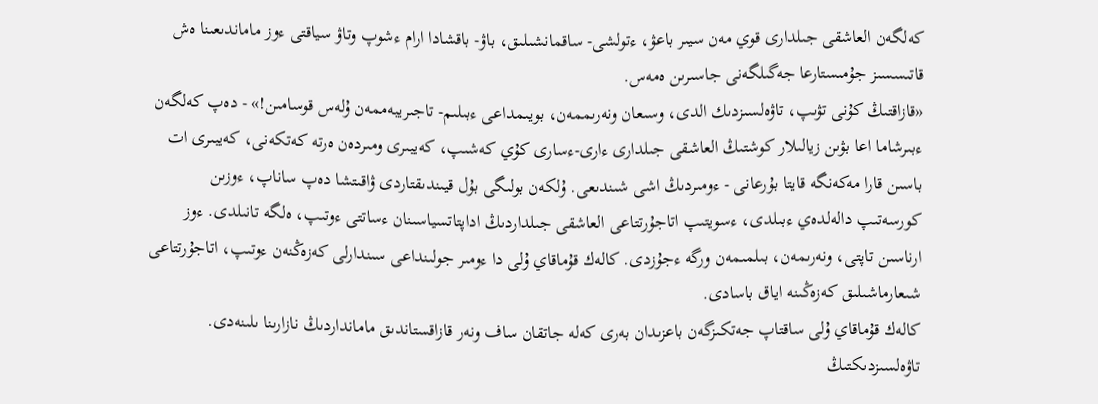كەلگەن العاشقى جىلدارى قوي مەن سيىر باعۋ، ءتولشى- ساقمانشىلىق، باۋ- باقشادا ارام ءشوپ وتاۋ سياقتى ءوز ماماندىعىنا ەش قاتىسسىز جۇمىستارعا جەگىلگەنى جاسىرىن ەمەس.
«قازاقتىڭ كۇنى تۋىپ، تاۋەلسىزدىك الدى، وسىعان ونەرىممەن، بويىمداعى ءبىلىم- تاجىريبەممەن ۇلەس قوسامىن!» - دەپ كەلگەن ءبىرشاما اعا بۋىن زيالىلار كوشتىڭ العاشقى جىلدارى ءارى-ءسارى كۇي كەشىپ، كەيبىرى ومىردەن ەرتە كەتكەنى، كەيبىرى ات باسىن قارا مەكەنگە قايتا بۇرعانى - ءومىردىڭ اشى شىندىعى. ۇلكەن بولىگى بۇل قيىندىقتاردى ۋاقىتشا دەپ ساناپ، ءوزىن كورسەتىپ دالەلدەي ءبىلدى، ءسويتىپ اتاجۇرتتاعى العاشقى جىلداردىڭ اداپتاتسياسىنان ءساتتى ءوتىپ، ەلگە تانىلدى. ءوز ارناسىن تاپتى، ونەرىمەن، بىلمىمەن ورگە ءجۇزدى. كالەك قۇماقاي ۇلى دا ءومىر جولىنداعى سىندارلى كەزەڭنەن ءوتىپ، اتاجۇرتتاعى شىعارماشىلىق كەزەڭىنە اياق باسادى.
كالەك قۇماقاي ۇلى ساقتاپ جەتكىزگەن باعزىدان بەرى كەلە جاتقان ساف ونەر قازاقستاندىق مامانداردىڭ نازارىنا ىلىنەدى. تاۋەلسىزدىكتىڭ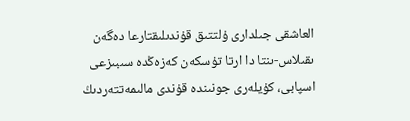العاشقى جىلدارى ۇلتتىق قۇندىلىقتارعا دەگەن ىقىلاس-ىنتا دا ارتا تۇسكەن كەزەڭدە سىبىزعى اسپابى، كۇيلەرى جونىندە قۇندى مالىمەتتەردىڭ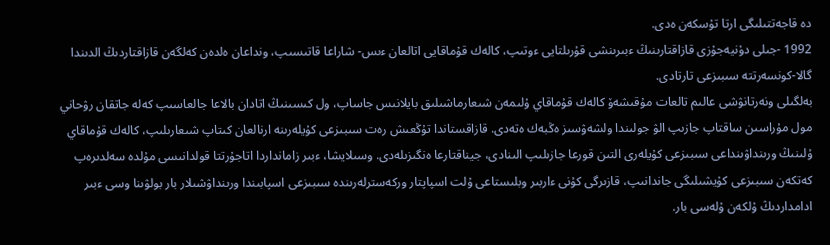دە قاجەتتىلىگى ارتا تۇسكەن ەدى.
1992 -جىلى دۇنيەجۇزى قازاقتارىنىڭ ءبىرىنشى قۇرىلتايى ءوتىپ، كالەك قۇماقايى اتالعان ءىس- شاراعا قاتىسىپ، ونداعان ەلدەن كەلگەن قازاقتاردىڭ الدىندا گالا-كونسەرتتە سىبىزعى تارتادى.
بەلگىلى ونەرتانۋشى عالىم تالعات مۇقىشەۆ كالەك قۇماقاي ۇلىمەن شىعارماشىلىق بايلانىس جاساپ، ول كىسىنىڭ اتادان بالاعا جالعاسىپ كەلە جاتقان رۋحاني مول مۇراسىن ساقتاپ جازىپ الۋ جولىندا ولشەۋسىز ەڭبەك ەتەدى. قازاقستاندا تۇڭعىش رەت سىبىزعى كۇيلەرىنە ارنالعان كىتاپ شىعارىلىپ، كالەك قۇماقاي ۇلىنىڭ ورىنداۋىنداعى سىبىزعى كۇيلەرى التىن قورعا جازىلىپ الىنادى، جيناقتارعا ەنگىزىلەدى. وسىلايشا، ءبىر زامانداردا اتاجۇرتتا قولدانىسى مۇلدە سەلدىرەپ كەتكەن سىبىزعى كۇيشىلىگى جاندانىپ، قازىرگى كۇنى ءاربىر وبلىستاعى ۇلت اسپاپتار وركەسترلەرىندە سىبىزعى اسپابىندا ورىنداۋشىلار بار بولۋىنا وسى ءبىر ادامداردىڭ ۇلكەن ۇلەسى بار.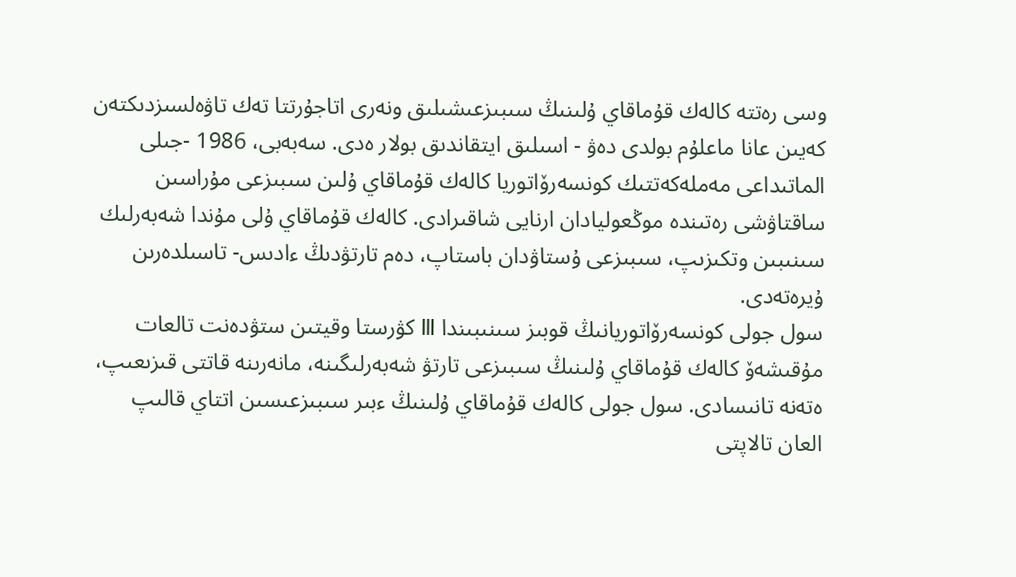وسى رەتتە كالەك قۇماقاي ۇلىنىڭ سىبىزعىشىلىق ونەرى اتاجۇرتتا تەك تاۋەلسىزدىكتەن كەيىن عانا ماعلۇم بولدى دەۋ - اسىلىق ايتقاندىق بولار ەدى. سەبەبى، 1986 -جىلى الماتىداعى مەملەكەتتىك كونسەرۆاتوريا كالەك قۇماقاي ۇلىن سىبىزعى مۇراسىن ساقتاۋشى رەتىندە موڭعوليادان ارنايى شاقىرادى. كالەك قۇماقاي ۇلى مۇندا شەبەرلىك سىنىبىن وتكىزىپ، سىبىزعى ۇستاۋدان باستاپ، دەم تارتۋدىڭ ءادىس- تاسىلدەرىن ۇيرەتەدى.
سول جولى كونسەرۆاتوريانىڭ قوبىز سىنىبىندا Ⅲ كۋرستا وقيتىن ستۋدەنت تالعات مۇقىشەۆ كالەك قۇماقاي ۇلىنىڭ سىبىزعى تارتۋ شەبەرلىگىنە، مانەرىنە قاتتى قىزىعىپ، ەتەنە تانىسادى. سول جولى كالەك قۇماقاي ۇلىنىڭ ءبىر سىبىزعىسىن اتتاي قالىپ العان تالاپتى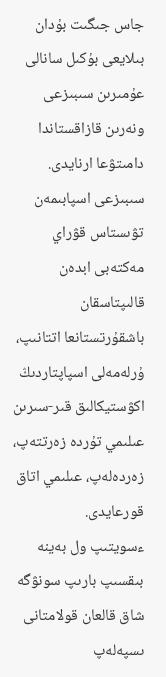جاس جىگىت بۇدان بىلايعى بۇكىل سانالى عۇمىرىن سىبىزعى ونەرىن قازاقستاندا دامىتۋعا ارنايدى. سىبىزعى اسپابىمەن تۋىستاس قۋراي مەكتەبى ابدەن قالىپتاسقان باشقۇرتستانعا اتتانىپ، ۇرلەمەلى اسپاپتاردىڭ اكۋستيكالىق قىر-سىرىن عىلىمي تۇردە زەرتتەپ، زەردەلەپ، عىلىمي اتاق قورعايدى.
ءسويتىپ ول بەينە بىقسىپ بارىپ سونۋگە شاق قالعان قولامتانى ىسپەلەپ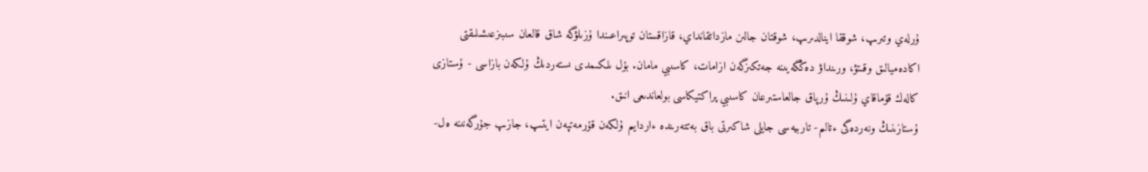ۇرلەي وتىرىپ، شوققا اينالدىرىپ، شوقتان جالىن مازداتقانداي، قازاقستان توپىراعىندا ۇزىلۋگە شاق قالعان سىبىزعىشىلىقتى اكادەميالىق وقىتۋ، ورىنداۋ دەڭگەيىنە جەتكىزگەن ازامات، كاسىبي مامان. بۇل ىلكىمدى ىستەردىڭ ۇلكەن بازاسى - ۇستازى كالەك قۇماقاي ۇلىنىڭ ۇرپاق جالعاستىرعان كاسىبي پراكتيكاسى بولعاندىعى انىق.
ۇستازىنىڭ ونەردەگى ءتالىم- تاربيەسى جايلى شاكىرتى باق بەتتەرىندە ءاردايىم ۇلكەن قۇرمەتپەن ايتىپ، جازىپ جۇرگەنىنە ەل-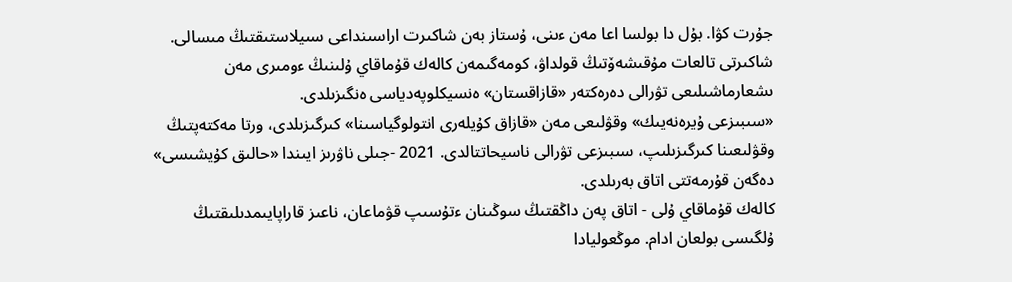جۇرت كۋا. بۇل دا بولسا اعا مەن ءىنى، ۇستاز بەن شاكىرت اراسىنداعى سىيلاستىقتىڭ مىسالى. شاكىرتى تالعات مۇقىشەۆتىڭ قولداۋ، كومەگىمەن كالەك قۇماقاي ۇلىنىڭ ءومىرى مەن ىشعارماشىلىعى تۋرالى دەرەكتەر «قازاقستان» ەنسيكلوپەدياسى ەنگىزىلدى.
«سىبىزعى ۇيرەنەيىك» وقۋلىعى مەن «قازاق كۇيلەرى انتولوگياسىنا» كىرگىزىلدى، ورتا مەكتەپتىڭ وقۋلىعىنا كىرگىزىلىپ، سىبىزعى تۋرالى ناسيحاتتالدى. 2021 -جىلى ناۋرىز ايىندا «حالىق كۇيشىسى» دەگەن قۇرمەتتى اتاق بەرىلدى.
كالەك قۇماقاي ۇلى - اتاق پەن داڭقتىڭ سوڭىنان ءتۇسىپ قۋماعان، ناعىز قاراپايىمدىلىقتىڭ ۇلگىسى بولعان ادام. موڭعوليادا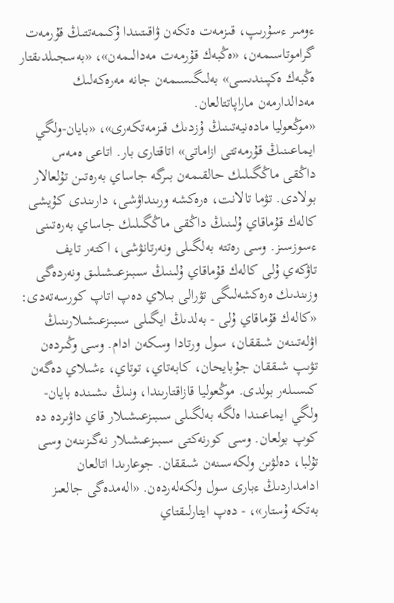ءومىر ءسۇرىپ، قىزمەت ەتكەن ۋاقىتىندا ۇكىمەتتىڭ قۇرمەت گراموتاسىمەن، «ەڭبەك قۇرمەت مەدالىمەن»، «بەسجىلدىقتار ەڭبەك ەكپىندىسى» بەلىگىسىمەن جانە مەرەكەلىك مەدالدارمەن ماراپاتتالعان.
«موڭعوليا مادەنيەتىنىڭ ۇزدىك قىزمەتكەرى»، «بايان-ولگي ايماعىنىڭ قۇرمەتتى ازاماتى» اتاقتارى بار. اتاعى ەمەس داڭقى ماڭگىلىك حالقىمەن بىرگە جاساي بەرەتىن تۇلعالار بولادى. تۋما تالانت، ەرەكشە ورىنداۋشى، دارىندى كۇيشى كالەك قۇماقاي ۇلىنىڭ داڭقى ماڭگىلىك جاساي بەرەتىنى ءسوزسىز. وسى رەتتە بەلگىلى ونەرتانۋشى، اكتەر تايف تاۋكەي ۇلى كالەك قۇماقاي ۇلىنىڭ سىبىزعىشىلىق ونەردەگى وزىندىك ەرەكشەلىگى تۋرالى بىلاي دەپ اتاپ كورسەتەدى: «كالەك قۇماقاي ۇلى - بەلدىڭ ايگىلى سىبىزعىشىلارىنىڭ اۋلەتىنەن شىققان، سول ورتادا وسكەن ادام. وسى وڭىردەن تۋىپ شىققان جۇبايحان، كابەتاي، توتاي، ءشىلاي دەگەن كىسىلەر بولدى. موڭعوليا قازاقتارىندا، ونىڭ ىشىندە بايان-ولگي ايماعىندا ەلگە بەلگىلى سىبىزعىشىلار قاي داۋىردە دە كوپ بولعان. وسى كورنەكتى سىبىزعىشىلار نەگىزىنەن وسى تۇلبا، دەلۋىن ولكەسىنەن شىققان. جوعارىدا اتالعان ادامداردىڭ ءبارى سول ولكەلەردەن. «الەمدەگى جالعىز بەتكە ۇستار»، - دەپ ايتارلىقتاي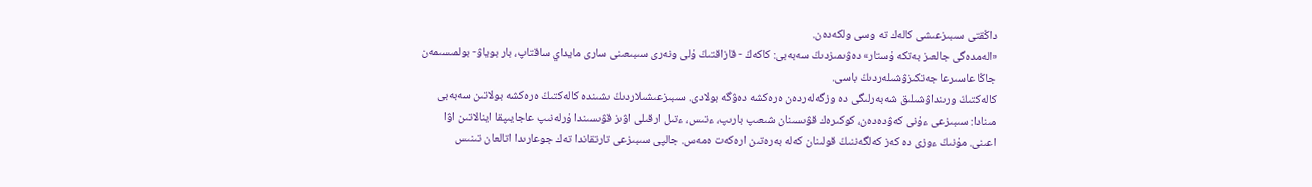داڭقتى سىبىزعىشى كالەك تە وسى ولكەدەن.
«الەمدەگى جالعىز بەتكە ۇستار» دەۋىمىزدىڭ سەبەبى: كاكەڭ - قازاقتىڭ ۇلى ونەرى سىبىعىنى سارى مايداي ساقتاپ، بار بوياۋ- بولمىسىمەن جاڭا عاسىرعا جەتكىزۋشىلەردىڭ باسى.
كالەكتىڭ ورىنداۋشىلىق شەبەرلىگى دە وزگەلەردەن ەرەكشە دەۋگە بولادى. سىبىزعىشىلاردىڭ ىشىندە كالەكتىڭ ەرەكشە بولاتىن سەبەبى مىنادا: سىبىزعى ءۇنى كەۋدەدەن، كوكىرەك قۋىسىنان شىعىپ بارىپ، ءتىس، ءتىل ارقىلى اۋىز قۋىسىندا ۇرلەنىپ عاجايىپقا اينالاتىن اۋا اعىنى. مۇنىڭ ءوزى دە كەز كەلگەننىڭ قولىنان كەلە بەرەتىن ارەكەت ەمەس. جالپى سىبىزعى تارتقاندا تەك جوعارىدا اتالعان تىنىس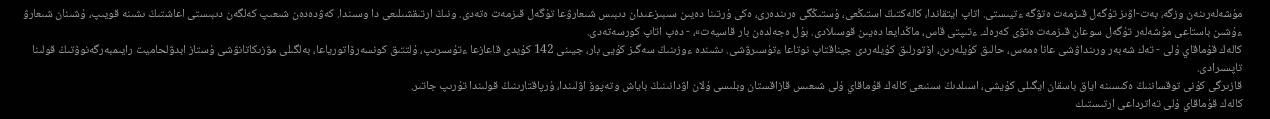مۇشەلەرىنەن وزگە، بەت-اۋىز تۇگەل قىزمەت ەتۋگە ءتيىستى. اتاپ ايتقاندا، كالەكتىڭ استىڭعى، ۇستىڭگى ەرىندەرى، ەكى ۇرتىنا دەيىن سىبىزعىدان دىبىس شىعارۋعا تۇگەل قىزمەت ەتەدى. ونىڭ ارتىقشىلىعى دا وسىندا. كەۋدەدەن شىعىپ كەلگەن دىبىستى اعاشتىڭ ىشىنە قويىپ، ۇشىنان شىعارۋ ءۇشىن باستاعى مۇشەلەر تۇگەل سوعان قىزمەت ەتۋى كەرەك. ءتىپتى قاس، ماڭدايعا دەيىن قوسىلادى. بۇل ەجەلدەن بار قاسيەت»، - دەپ اتاپ كورسەتەدى.
كالەك قۇماقاي ۇلى - تەك شەبەر ورىنداۋشى عانا ەمەس، حالىق كۇيلەرىن، اۆتورلىق كۇيلەردى جيناقتاپ نوتاعا ءتۇسىرۋشى. ىشىندە ءوزىنىڭ سەگىز كۇيى بار، جيىنى 142 كۇيدى قاعازعا ءتۇسىرىپ، ۇلتتىق كونسەرۆاتورياعا، بەلگىلى مۋزىكاتانۋشى ۇستاز ابدۋلحاميت رايىمبەرگەنوۆتىڭ قولىنا تاپسىرادى.
قازىرگى كۇنى توقساننىڭ ەكىسىنە اياق باسقان ايگىلى كۇيشى، اسىلدىڭ سىنىعى كالەك قۇماقاي ۇلى شىعىس قازاقستان وبلىسى ۇلان اۋدانىنىڭ باياش وتەپوۆ اۋلىندا، ۇرپاقتارىنىڭ قولىندا تۇرىپ جاتىر.
كالەك قۇماقاي ۇلى تەاترداعى ارتىستىك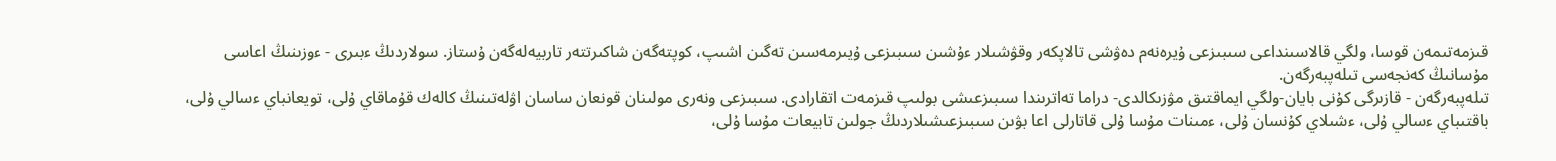قىزمەتىمەن قوسا، ولگي قالاسىنداعى سىبىزعى ۇيرەنەم دەۋشى تالاپكەر وقۋشىلار ءۇشىن سىبىزعى ۇيىرمەسىن تەگىن اشىپ، كوپتەگەن شاكىرتتەر تاربيەلەگەن ۇستاز. سولاردىڭ ءبىرى - ءوزىنىڭ اعاسى مۇسانىڭ كەنجەسى تىلەپبەرگەن.
تىلەپبەرگەن - قازىرگى كۇنى بايان-ولگي ايماقتىق مۋزىكالدى- دراما تەاترىندا سىبىزعىشى بولىپ قىزمەت اتقارادى. سىبىزعى ونەرى مولىنان قونعان ساسان اۋلەتىنىڭ كالەك قۇماقاي ۇلى، تويعانباي ءسالي ۇلى، باقتىباي ءسالي ۇلى، ءشىلاي كۇنسان ۇلى، ءمىنات مۇسا ۇلى قاتارلى اعا بۋىن سىبىزعىشىلاردىڭ جولىن تابيعات مۇسا ۇلى،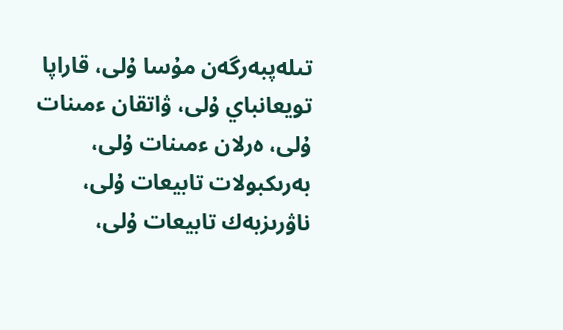تىلەپبەرگەن مۇسا ۇلى، قاراپا تويعانباي ۇلى، ۋاتقان ءمىنات ۇلى، ەرلان ءمىنات ۇلى، بەرىكبولات تابيعات ۇلى، ناۋرىزبەك تابيعات ۇلى،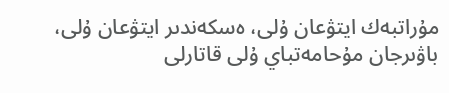مۇراتبەك ايتۋعان ۇلى، ەسكەندىر ايتۋعان ۇلى، باۋىرجان مۇحامەتباي ۇلى قاتارلى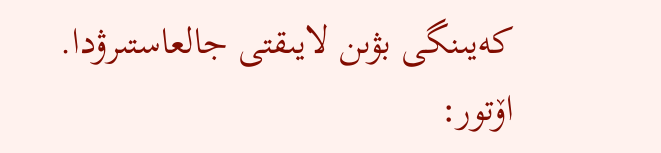كەيىنگى بۋىن لايىقتى جالعاستىرۋدا.
اۆتور: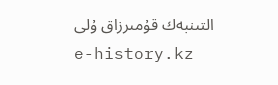التىنبەك قۇمىرزاق ۇلى
e-history.kz